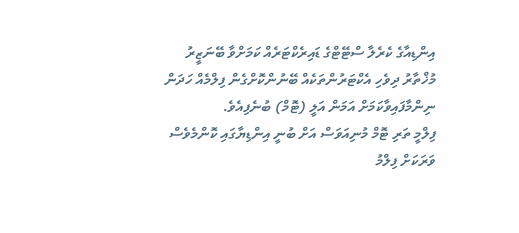އިންޑިއާގެ ކެރެލާ ސްޓޭޓްގެ ޑައިރެކްޓަރެއް ކަމަށްވާ ބޭނަޒީރު މުޚްތާރު ދިވެހި އެކްޓަރުންތަކެއް ބޭނުންކޮށްގެން ފިލްމެއް ހަދަން ނިންމާފައިވާކަމަށް އަމަން އަލީ (ޓޮމް) ބުނެފިއެވެ.
ފިލްމީ ތަރި ޓޮމް މުނިއަވަސް އަށް ބުނީ އިންޑިޔާގައި ކޮންމެވެސް ވަރަކަށް ފިލްމު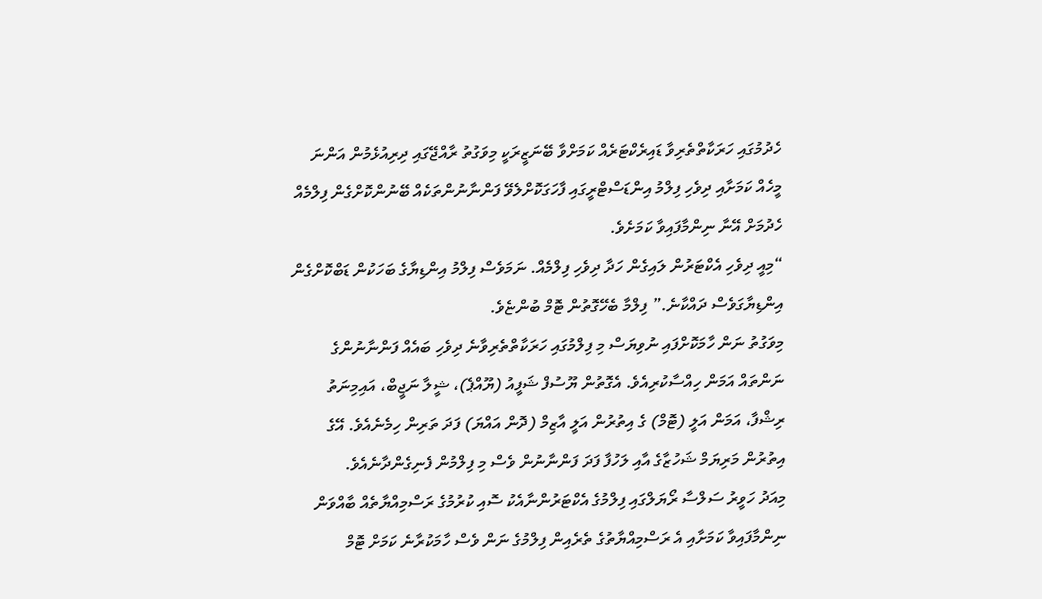ހެދުމުގައި ހަރަކާތްތެރިވާ ޑައިރެކްޓަރެއް ކަމަށްވާ ބޭނަޒީރަކީ މިވަގުތު ރާއްޖޭގައި ދިރިއުޅެމުން އަންނަ މީހެއް ކަމަށާއި ދިވެހި ފިލްމު އިންޑަސްޓްރީގައި ފާހަގަކޮށްލެވޭ ފަންނާނުންތަކެއް ބޭނުންކޮށްގެން ފިލްމެއް ހެދުމަށް އޭނާ ނިންމާފައިވާ ކަމަށެވެ.
“މިއީ ދިވެހި އެކްޓަރުން ލައިގެން ހަދާ ދިވެހި ފިލްމެއް. ނަމަވެސް ފިލްމު އިންޑިޔާގެ ބަހަކުން ޑަބްކޮށްގެން އިންޑިޔާގަވެސް ދައްކާނެ.” ފިލްމާ ބެހޭގޮތުން ޓޮމް ބުންޏެވެ.
މިވަގުތު ނަން ހާމަކޮށްފައި ނުވިޔަސް މި ފިލްމުގައި ހަރަކާތްތެރިވާނެ ދިވެހި ބައެއް ފަންނާނުންގެ ނަންތައް އަމަން ހިއްސާކުރިއެވެ. އެގޮތުން ޔޫސުފް ޝަފީއު (ޔޫއްޕެ)، ޝީލާ ނަޖީބް، އައިމިނަތު ރިޝްފާ، އަމަން އަލީ (ޓޮމް) ގެ އިތުރުން އަލީ އާޒިމް (ދޮން އައްޔަ) ފަދަ ތަރިން ހިމެނެއެވެ. އޭގެ އިތުރުން މަރިޔަމް ޝަހުޒާގެ އާއި ލަހުފާ ފަދަ ފަންނާނުން ވެސް މި ފިލްމުން ފެނިގެންދާނެއެވެ.
މިއަދު ހަވީރު ސަލްސާ ރޯޔަލްގައި ފިލްމުގެ އެކްޓަރުންނާއެކު ސޮއި ކުރުމުގެ ރަސްމިއްޔާތެއް ބާއްވަން ނިންމާފައިވާ ކަމަށާއި އެ ރަސްމިއްޔާތުގެ ތެރެއިން ފިލްމުގެ ނަން ވެސް ހާމަކުރާނެ ކަމަށް ޓޮމް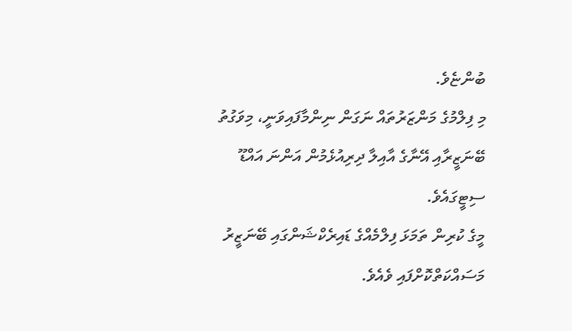ބުންޏެވެ.
މި ފިލްމުގެ މަންޒަރުތައް ނަގަން ނިންމާފައިވަނީ، މިވަގުތު ބޭނަޒީރާއި އޭނާގެ އާއިލާ ދިރިއުޅެމުން އަންނަ އައްޑޫ ސިޓީގައެވެ.
މީގެ ކުރިން ތަމަޅަ ފިލްމެއްގެ ޑައިރެކްޝަންގައި ބޭނަޒީރު މަސައްކަތްކޮށްފައި ވެއެވެ.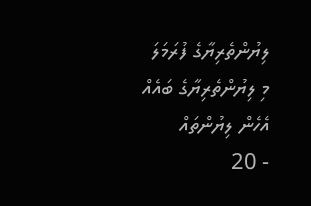ލިޔުންތެރިޔާގެ ފުރަމަލަ
މި ލިޔުންތެރިޔާގެ ބައެއް އެހެން ލިޔުންތައް
- 20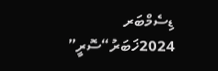ޑިސެމްބަރ 2024ޚަބަރު“ސޮރީ”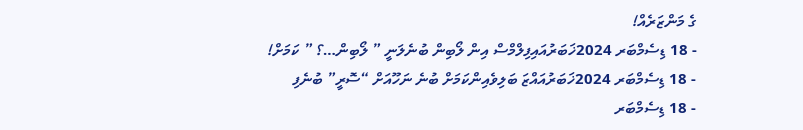ގެ މަންޒަރެއް!
- 18 ޑިސެމްބަރ 2024ޚަބަރުއައިފިލްމްސް އިން ލޯބިން ބުނެލަނީ ” ލޯބިން…؟ ” ކަމަށް!
- 18 ޑިސެމްބަރ 2024ޚަބަރުއައްޒަ ބަލިވެއިންކަމަށް ބުނެ ނަހޫއަށް “ސޮރީ” ބުނެފި
- 18 ޑިސެމްބަރ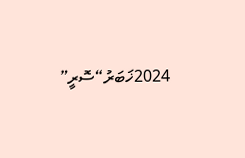2024ޚަބަރު“ސޮރީ”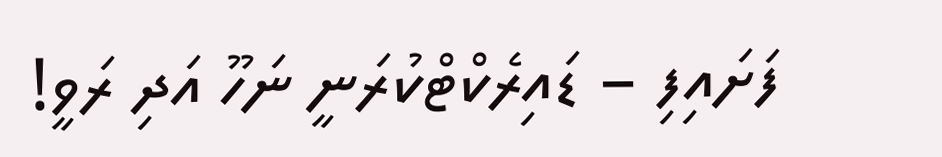ފަށައިފި – ޑައިރެކްޓްކުރަނީ ނަހޫ އަދި ރަވީ!